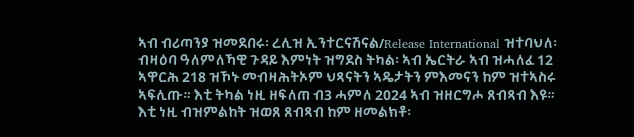ኣብ ብሪጣንያ ዝመደበሩ፡ ረሊዝ ኢንተርናሽናል/Release International ዝተባህለ፡ ብዛዕባ ዓለምለኻዊ ጉዳይ እምነት ዝግደስ ትካል፡ ኣብ ኤርትራ ኣብ ዝሓለፈ 12 ኣዋርሕ 218 ዝኾኑ መብዛሕትኦም ህጻናትን ኣዴታትን ምእመናን ከም ዝተኣስሩ ኣፍሊጡ። እቲ ትካል ነዚ ዘፍለጠ ብ3 ሓምለ 2024 ኣብ ዝዘርግሖ ጸብጻብ እዩ።
እቲ ነዚ ብዝምልከት ዝወጸ ጸብጻብ ከም ዘመልክቶ፡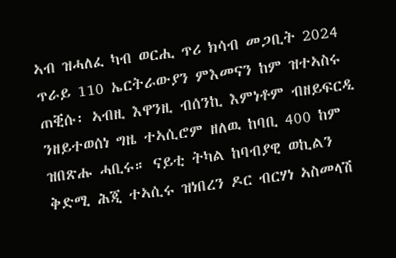ኣብ ዝሓለፈ ካብ ወርሒ ጥሪ ክሳብ መጋቢት 2024 ጥራይ 110 ኤርትራውያን ምእመናን ከም ዝተኣስሩ ጠቒሱ፡ ኣብዚ እዋንዚ ብሰንኪ እምነቶም ብዘይፍርዲ ንዘይተወሰነ ግዜ ተኣሲሮም ዘለዉ ከባቢ 400 ከም ዝበጽሑ ሓቢሩ። ናይቲ ትካል ከባብያዊ ወኪልን ቅድሚ ሕጂ ተኣሲሩ ዝነበረን ዶር ብርሃነ ኣስመላሽ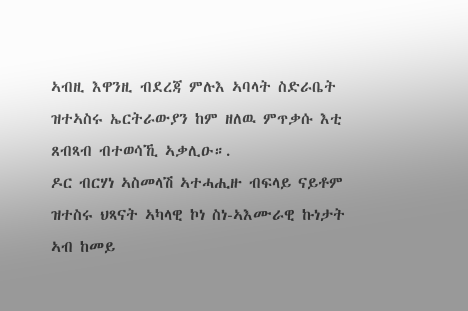ኣብዚ እዋንዚ ብደረጃ ምሉእ ኣባላት ስድራቤት ዝተኣስሩ ኤርትራውያን ከም ዘለዉ ምጥቃሱ እቲ ጸብጻብ ብተወሳኺ ኣቃሊዑ።.
ዶር ብርሃነ ኣስመላሽ ኣተሓሒዙ ብፍላይ ናይቶም ዝተስሩ ህጻናት ኣካላዊ ኮነ ስነ-ኣእሙራዊ ኩነታት ኣብ ከመይ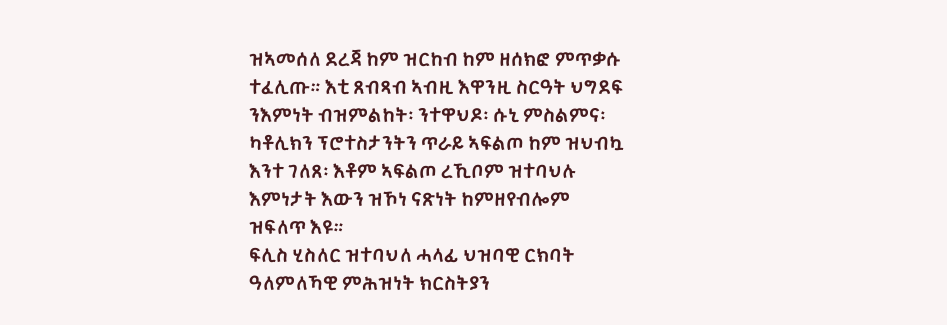ዝኣመሰለ ደረጃ ከም ዝርከብ ከም ዘሰክፎ ምጥቃሱ ተፈሊጡ። እቲ ጸብጻብ ኣብዚ እዋንዚ ስርዓት ህግደፍ ንእምነት ብዝምልከት፡ ንተዋህዶ፡ ሱኒ ምስልምና፡ ካቶሊክን ፕሮተስታንትን ጥራይ ኣፍልጦ ከም ዝህብኳ እንተ ገለጸ፡ እቶም ኣፍልጦ ረኺቦም ዝተባህሉ እምነታት እውን ዝኾነ ናጽነት ከምዘየብሎም ዝፍለጥ እዩ።
ፍሊስ ሂስለር ዝተባህለ ሓላፊ ህዝባዊ ርክባት ዓለምለኻዊ ምሕዝነት ክርስትያን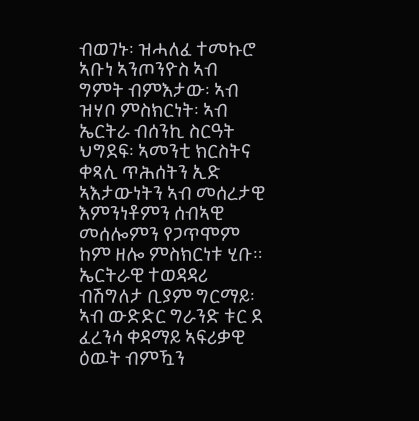ብወገኑ፡ ዝሓለፈ ተመኩሮ ኣቡነ ኣንጦንዮስ ኣብ ግምት ብምእታው፡ ኣብ ዝሃቦ ምስክርነት፡ ኣብ ኤርትራ ብሰንኪ ስርዓት ህግደፍ፡ ኣመንቲ ክርስትና ቀጻሊ ጥሕሰትን ኢድ ኣእታውነትን ኣብ መሰረታዊ እምንነቶምን ሰብኣዊ መሰሎምን የጋጥሞም ከም ዘሎ ምስክርነቱ ሂቡ።
ኤርትራዊ ተወዳዳሪ ብሽግለታ ቢያም ግርማይ፡ ኣብ ውድድር ግራንድ ቱር ደ ፈረንሳ ቀዳማይ ኣፍሪቃዊ ዕዉት ብምዃን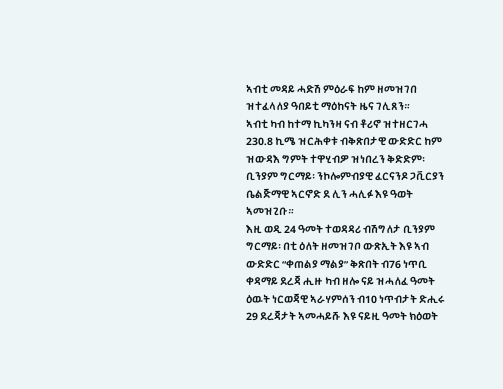ኣብቲ መዳይ ሓድሽ ምዕራፍ ከም ዘመዝገበ ዝተፈላለያ ዓበይቲ ማዕከናት ዜና ገሊጸን።
ኣብቲ ካብ ከተማ ኪካንዛ ናብ ቶሪኖ ዝተዘርገሓ 230.8 ኪሜ ዝርሕቀቱ ብቅጽበታዊ ውድድር ከም ዝውዳእ ግምት ተዋሂብዎ ዝነበረን ቅድድም፡ ቢንያም ግርማይ፡ ንኮሎምብያዊ ፈርናንዶ ጋቪርያን ቤልጅማዊ ኣርኖድ ደ ሊን ሓሊፉ እዩ ዓወት ኣመዝጊቡ።
እዚ ወዲ 24 ዓመት ተወዳዳሪ ብሽግለታ ቢንያም ግርማይ፡ በቲ ዕለት ዘመዝገቦ ውጽኢት እዩ ኣብ ውድድር “ቀጠልያ ማልያ” ቅጽበት ብ76 ነጥቢ ቀዳማይ ደረጃ ሒዙ ካብ ዘሎ ናይ ዝሓለፈ ዓመት ዕዉት ነርወጃዊ ኣራሃምሰን ብ10 ነጥብታት ድሒሩ 29 ደረጃታት ኣመሓይሹ እዩ ናይዚ ዓመት ክዕወት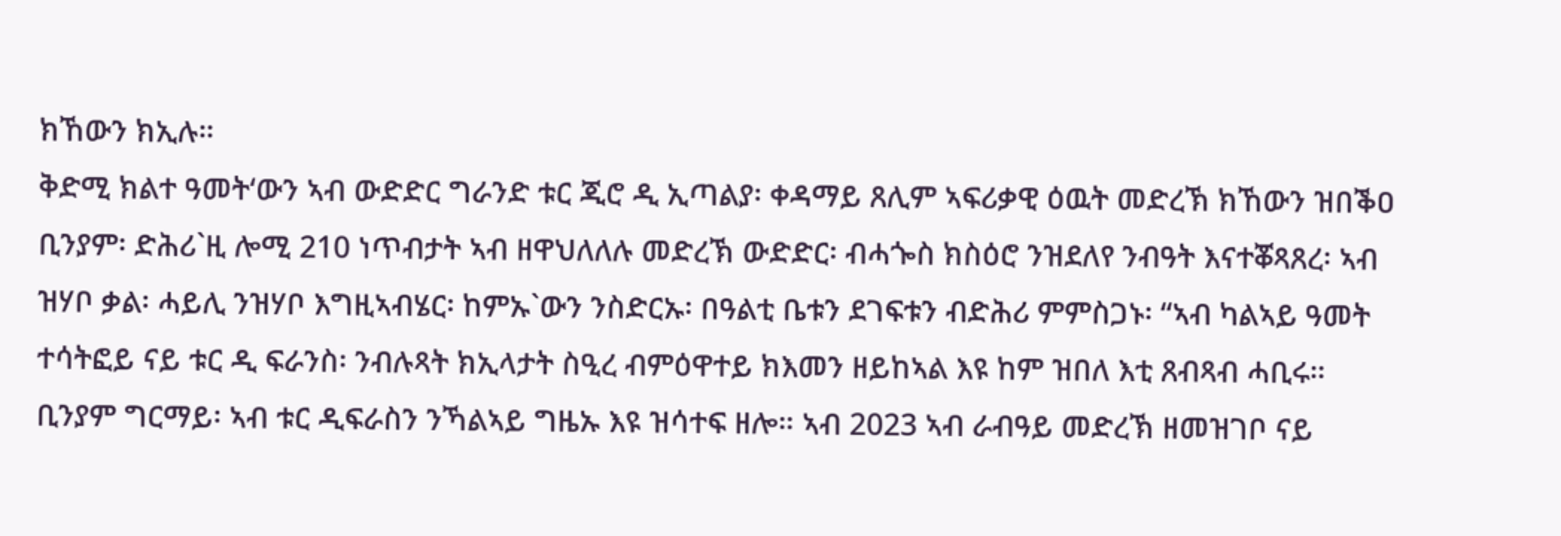ክኸውን ክኢሉ።
ቅድሚ ክልተ ዓመት‘ውን ኣብ ውድድር ግራንድ ቱር ጂሮ ዲ ኢጣልያ፡ ቀዳማይ ጸሊም ኣፍሪቃዊ ዕዉት መድረኽ ክኸውን ዝበቕዐ ቢንያም፡ ድሕሪ`ዚ ሎሚ 210 ነጥብታት ኣብ ዘዋህለለሉ መድረኽ ውድድር፡ ብሓጐስ ክስዕሮ ንዝደለየ ንብዓት እናተቖጻጸረ፡ ኣብ ዝሃቦ ቃል፡ ሓይሊ ንዝሃቦ እግዚኣብሄር፡ ከምኡ`ውን ንስድርኡ፡ በዓልቲ ቤቱን ደገፍቱን ብድሕሪ ምምስጋኑ፡ “ኣብ ካልኣይ ዓመት ተሳትፎይ ናይ ቱር ዲ ፍራንስ፡ ንብሉጻት ክኢላታት ስዒረ ብምዕዋተይ ክእመን ዘይከኣል እዩ ከም ዝበለ እቲ ጸብጻብ ሓቢሩ።
ቢንያም ግርማይ፡ ኣብ ቱር ዲፍራስን ንኻልኣይ ግዜኡ እዩ ዝሳተፍ ዘሎ። ኣብ 2023 ኣብ ራብዓይ መድረኽ ዘመዝገቦ ናይ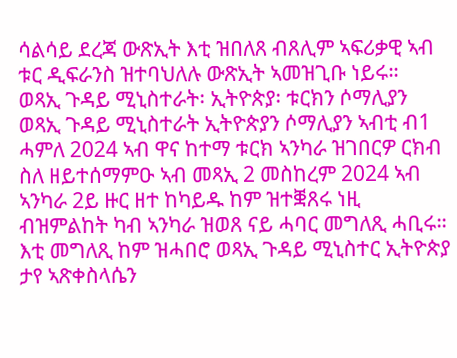ሳልሳይ ደረጃ ውጽኢት እቲ ዝበለጸ ብጸሊም ኣፍሪቃዊ ኣብ ቱር ዲፍራንስ ዝተባህለሉ ውጽኢት ኣመዝጊቡ ነይሩ።
ወጻኢ ጉዳይ ሚኒስተራት፡ ኢትዮጵያ፡ ቱርክን ሶማሊያን
ወጻኢ ጉዳይ ሚኒስተራት ኢትዮጵያን ሶማሊያን ኣብቲ ብ1 ሓምለ 2024 ኣብ ዋና ከተማ ቱርክ ኣንካራ ዝገበርዎ ርክብ ስለ ዘይተሰማምዑ ኣብ መጻኢ 2 መስከረም 2024 ኣብ ኣንካራ 2ይ ዙር ዘተ ከካይዱ ከም ዝተቛጸሩ ነዚ ብዝምልከት ካብ ኣንካራ ዝወጸ ናይ ሓባር መግለጺ ሓቢሩ።
እቲ መግለጺ ከም ዝሓበሮ ወጻኢ ጉዳይ ሚኒስተር ኢትዮጵያ ታየ ኣጽቀስላሴን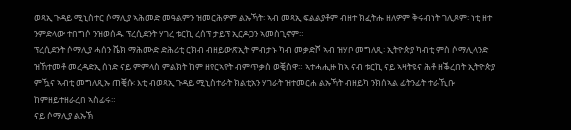ወጻኢ ጉዳይ ሚኒስተር ሶማሊያ ኣሕመድ መዓልምን ዝመርሕዎም ልኡኻት፡ ኣብ መጻኢ ፍልልያቶም ብዘተ ክፈትሑ ዘለዎም ቅሩብነት ገሊጾም፡ ነቲ ዘተ ንምድላው ተበግሶ ንዝወሰዱ ፕረሲደንት ሃገረ ቱርኪ ረሰፕ ታይፕ ኢርዶጋን ኣመስጊኖም።
ፕረሲደንት ሶማሊያ ሓሰን ሼክ ማሕሙድ ድሕሪቲ ርክብ ብዘይውጽኢት ምብታኑ ካብ መቃድሾ ኣብ ዝሃቦ መግለጺ፡ ኢትዮጵያ ካብቲ ምስ ሶማሊላንድ ዝኸተመቶ መረዳድኢ ሰነድ ናይ ምምላስ ምልክት ከም ዘየርኣየት ብምጥቃስ ወቒስዋ። ኣተሓሒዙ ከኣ ናብ ቱርኪ ናይ ኣዛትዩና ሕቶ ዘቕረበት ኢትዮጵያ ምዃና ኣብቲ መግለጺኡ ጠቒሱ፡ እቲ ብወጻኢ ጉዳይ ሚኒስተራት ክልቲአን ሃገራት ዝተመርሐ ልኡኻት ብዘይካ ንክሰኣል ፊትንፊት ተራኺቡ ከምዘይተዘራረበ ኣስፊሩ።
ናይ ሶማሊያ ልኡኽ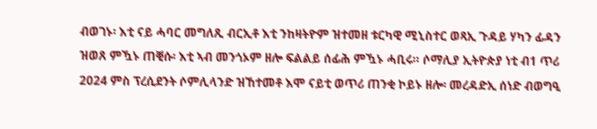ብወገኑ፡ እቲ ናይ ሓባር መግለጺ ብርኢቶ እቲ ንከዛትዮም ዝተመዘ ቱርካዊ ሚኒስተር ወጻኢ ጉዳይ ሃካን ፊዳን ዝወጸ ምዃኑ ጠቒሱ፡ እቲ ኣብ መንጎኦም ዘሎ ፍልልይ ሰፊሕ ምዃኑ ሓቢሩ። ሶማሊያ ኢትዮጵያ ነቲ ብ1 ጥሪ 2024 ምስ ፕረሲደንት ሶምሊላንድ ዝኸተመቶ እሞ ናይቲ ወጥሪ ጠንቂ ኮይኑ ዘሎ፡ መረዳድኢ ሰነድ ብወግዒ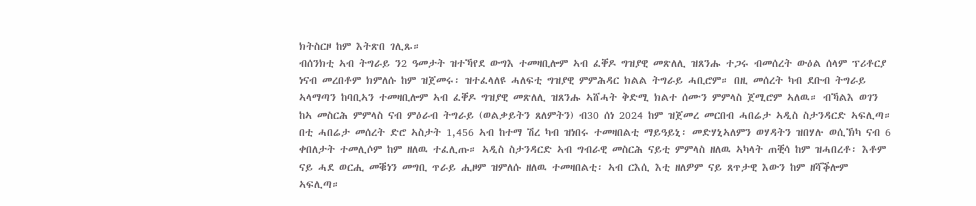ክትስርዞ ከም እትጽበ ገሊጹ።
ብሰንክቲ ኣብ ትግራይ ን2 ዓመታት ዝተኻየደ ውግእ ተመዛቢሎም ኣብ ፈቐዶ ግዝያዊ መጽለሊ ዝጸንሑ ተጋሩ ብመሰረት ውዕል ሰላም ፕሪቶርያ ነናብ መረበቶም ክምለሱ ከም ዝጀመሩ፡ ዝተፈላለዩ ሓለፍቲ ግዝያዊ ምምሕዳር ክልል ትግራይ ሓቢሮም። በዚ መሰረት ካብ ደቡብ ትግራይ ኣላማጣን ከባቢኣን ተመዛቢሎም ኣብ ፈቐዶ ግዝያዊ መጽለሊ ዝጸንሑ ኣሸሓት ቅድሚ ክልተ ሰሙን ምምላስ ጀሚሮም ኣለዉ። ብኻልእ ወገን ከኣ መስርሕ ምምላስ ናብ ምዕራብ ትግራይ (ወልቃይትን ጸለምትን) ብ30 ሰነ 2024 ከም ዝጀመረ መርበብ ሓበሬታ ኣዲስ ስታንዳርድ ኣፍሊጣ።
በቲ ሓበሬታ መሰረት ድሮ ኣስታት 1,456 ኣብ ከተማ ሽረ ካብ ዝነበሩ ተመዛበልቲ ማይዓይኒ፡ መድሃኒኣለምን ወሃዳትን ዝበሃሉ ወሲኽካ ናብ 6 ቀበለታት ተመሊሶም ከም ዘለዉ ተፈሊጡ። ኣዲስ ስታንዳርድ ኣብ ግብራዊ መስርሕ ናይቲ ምምላስ ዘለዉ ኣካላት ጠቒሳ ከም ዝሓበረቶ፡ እቶም ናይ ሓደ ወርሒ መቑነን መግቢ ጥራይ ሒዞም ዝምለሱ ዘለዉ ተመዛበልቲ፡ ኣብ ርእሲ እቲ ዘለዎም ናይ ጸጥታዊ እውን ከም ዘሻቕሎም ኣፍሊጣ።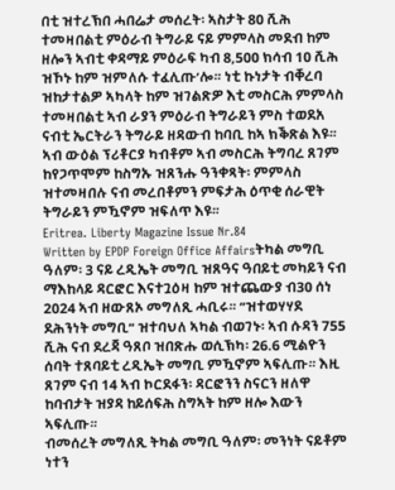በቲ ዝተረኽበ ሓበሬታ መሰረት፡ ኣስታት 80 ሺሕ ተመዛበልቲ ምዕራብ ትግራይ ናይ ምምላስ መደብ ከም ዘሎን ኣብቲ ቀዳማይ ምዕራፍ ካብ 8,500 ክሳብ 10 ሺሕ ዝኾኑ ከም ዝምለሱ ተፈሊጡ’ሎ። ነቲ ኩነታት ብቐረባ ዝከታተልዎ ኣካላት ከም ዝገልጽዎ እቲ መስርሕ ምምላስ ተመዛበልቲ ኣብ ራያን ምዕራብ ትግራይን ምስ ተወደአ ናብቲ ኤርትራን ትግራይ ዘዳውብ ከባቢ ከኣ ክቕጽል እዩ።
ኣብ ውዕል ፕሪቶርያ ካብቶም ኣብ መስርሕ ትግባረ ጸገም ከየጋጥሞም ከስግኡ ዝጸንሑ ዓንቀጻት፡ ምምላስ ዝተመዛበሉ ናብ መረበቶምን ምፍታሕ ዕጥቂ ሰራዊት ትግራይን ምዃኖም ዝፍለጥ እዩ።
Eritrea. Liberty Magazine Issue Nr.84
Written by EPDP Foreign Office Affairsትካል መግቢ ዓለም፡ 3 ናይ ረዲኤት መግቢ ዝጸዓና ዓበይቲ መካይን ናብ ማእከላይ ዳርፎር እናተጓዕዛ ከም ዝተጨውያ ብ30 ሰነ 2024 ኣብ ዘውጸኦ መግለጺ ሓቢሩ። “ዝተወሃሃደ ደሕንነት መግቢ” ዝተባህለ ኣካል ብወገኑ፡ ኣብ ሱዳን 755 ሺሕ ናብ ደረጃ ዓጸቦ ዝበጽሑ ወሲኽካ፡ 26.6 ሚልዮን ሰባት ተጸባይቲ ረዲኤት መግቢ ምዃኖም ኣፍሊጡ። እዚ ጸገም ናብ 14 ኣብ ኮርደፋን፡ ዳርፎንን ስናርን ዘለዋ ከባብታት ዝያዳ ከይሰፍሕ ስግኣት ከም ዘሎ እውን ኣፍሊጡ።
ብመሰረት መግለጺ ትካል መግቢ ዓለም፡ መንነት ናይቶም ነተን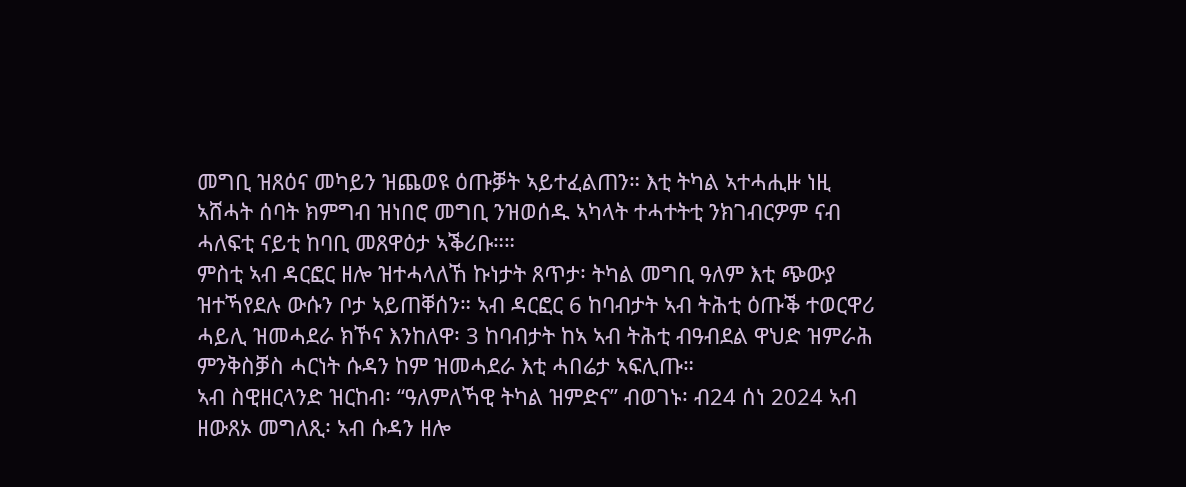መግቢ ዝጸዕና መካይን ዝጨወዩ ዕጡቓት ኣይተፈልጠን። እቲ ትካል ኣተሓሒዙ ነዚ ኣሸሓት ሰባት ክምግብ ዝነበሮ መግቢ ንዝወሰዱ ኣካላት ተሓተትቲ ንክገብርዎም ናብ ሓለፍቲ ናይቲ ከባቢ መጸዋዕታ ኣቕሪቡ።።
ምስቲ ኣብ ዳርፎር ዘሎ ዝተሓላለኸ ኩነታት ጸጥታ፡ ትካል መግቢ ዓለም እቲ ጭውያ ዝተኻየደሉ ውሱን ቦታ ኣይጠቐሰን። ኣብ ዳርፎር 6 ከባብታት ኣብ ትሕቲ ዕጡቕ ተወርዋሪ ሓይሊ ዝመሓደራ ክኾና እንከለዋ፡ 3 ከባብታት ከኣ ኣብ ትሕቲ ብዓብደል ዋህድ ዝምራሕ ምንቅስቓስ ሓርነት ሱዳን ከም ዝመሓደራ እቲ ሓበሬታ ኣፍሊጡ።
ኣብ ስዊዘርላንድ ዝርከብ፡ “ዓለምለኻዊ ትካል ዝምድና” ብወገኑ፡ ብ24 ሰነ 2024 ኣብ ዘውጸኦ መግለጺ፡ ኣብ ሱዳን ዘሎ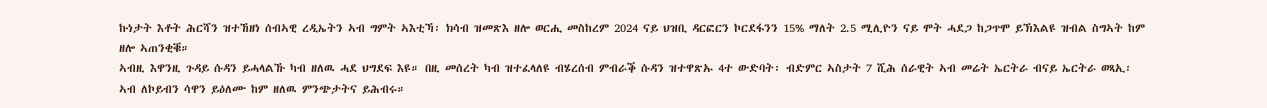ኩነታት እቶት ሕርሻን ዝተኸዘነ ሰብኣዊ ረዲኤትን ኣብ ግምት ኣእቲኻ፡ ክሳብ ዝመጽእ ዘሎ ወርሒ መስከረም 2024 ናይ ህዝቢ ዳርፎርን ኮርደፋንን 15% ማለት 2.5 ሚሊዮን ናይ ሞት ሓደጋ ከጋጥሞ ይኽእልዩ ዝብል ስግኣት ከም ዘሎ ኣጠንቂቑ።
ኣብዚ እዋንዚ ጉዳይ ሱዳን ይሓላልኹ ካብ ዘለዉ ሓደ ህግደፍ እዩ። በዚ መሰረት ካብ ዝተፈላለዩ ብሄረሰብ ምብራቕ ሱዳን ዝተዋጽኡ 4ተ ውድባት፡ ብድምር ኣስታት 7 ሺሕ ሰራዊት ኣብ መሬት ኤርትራ ብናይ ኤርትራ ወጻኢ፡ ኣብ ለኮይብን ሳዋን ይዕለሙ ከም ዘለዉ ምንጭታትና ይሕብሩ።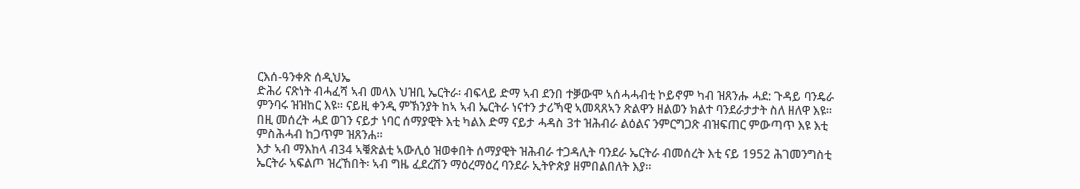ርእሰ-ዓንቀጽ ሰዲህኤ
ድሕሪ ናጽነት ብሓፈሻ ኣብ መላእ ህዝቢ ኤርትራ፡ ብፍላይ ድማ ኣብ ደንበ ተቓውሞ ኣሰሓሓብቲ ኮይኖም ካብ ዝጸንሑ ሓደ: ጉዳይ ባንዴራ ምንባሩ ዝዝከር እዩ። ናይዚ ቀንዲ ምኽንያት ከኣ ኣብ ኤርትራ ነናተን ታሪኻዊ ኣመጻጸኣን ጽልዋን ዘልወን ክልተ ባንደራታታት ስለ ዘለዋ እዩ። በዚ መሰረት ሓደ ወገን ናይታ ነባር ሰማያዊት እቲ ካልእ ድማ ናይታ ሓዳስ 3ተ ዝሕብራ ልዕልና ንምርግጋጽ ብዝፍጠር ምውጣጥ እዩ እቲ ምስሕሓብ ከጋጥም ዝጸንሐ።
እታ ኣብ ማእከላ ብ34 ኣቑጽልቲ ኣውሊዕ ዝወቀበት ሰማያዊት ዝሕብራ ተጋዳሊት ባንደራ ኤርትራ ብመሰረት እቲ ናይ 1952 ሕገመንግስቲ ኤርትራ ኣፍልጦ ዝረኸበት፡ ኣብ ግዜ ፈደረሽን ማዕረማዕረ ባንደራ ኢትዮጵያ ዘምበልበለት እያ።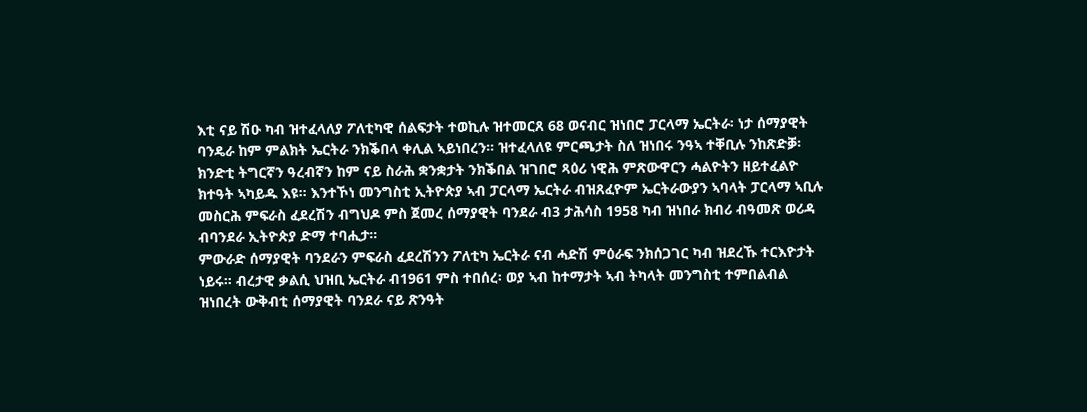እቲ ናይ ሽዑ ካብ ዝተፈላለያ ፖለቲካዊ ሰልፍታት ተወኪሉ ዝተመርጸ 68 ወናብር ዝነበሮ ፓርላማ ኤርትራ፡ ነታ ሰማያዊት ባንዴራ ከም ምልክት ኤርትራ ንክቕበላ ቀሊል ኣይነበረን። ዝተፈላለዩ ምርጫታት ስለ ዝነበሩ ንዓኣ ተቐቢሉ ንከጽድቓ፡ ክንድቲ ትግርኛን ዓረብኛን ከም ናይ ስራሕ ቋንቋታት ንክቕበል ዝገበሮ ጻዕሪ ነዊሕ ምጽውዋርን ሓልዮትን ዘይተፈልዮ ክተዓት ኣካይዱ እዩ። እንተኾነ መንግስቲ ኢትዮጵያ ኣብ ፓርላማ ኤርትራ ብዝጸፈዮም ኤርትራውያን ኣባላት ፓርላማ ኣቢሉ መስርሕ ምፍራስ ፈደረሽን ብግህዶ ምስ ጀመረ ሰማያዊት ባንደራ ብ3 ታሕሳስ 1958 ካብ ዝነበራ ክብሪ ብዓመጽ ወሪዳ ብባንደራ ኢትዮጵያ ድማ ተባሒታ።
ምውራድ ሰማያዊት ባንደራን ምፍራስ ፈደረሽንን ፖለቲካ ኤርትራ ናብ ሓድሽ ምዕራፍ ንክሰጋገር ካብ ዝደረኹ ተርእዮታት ነይሩ። ብረታዊ ቃልሲ ህዝቢ ኤርትራ ብ1961 ምስ ተበሰረ፡ ወያ ኣብ ከተማታት ኣብ ትካላት መንግስቲ ተምበልብል ዝነበረት ውቅብቲ ሰማያዊት ባንደራ ናይ ጽንዓት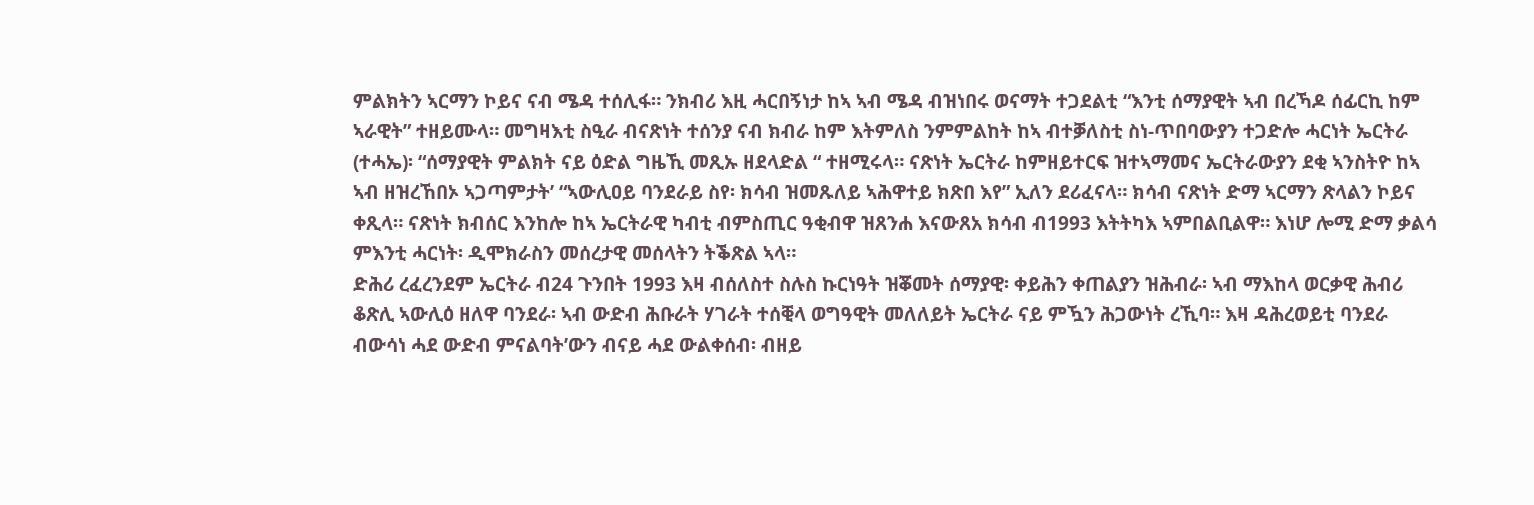ምልክትን ኣርማን ኮይና ናብ ሜዳ ተሰሊፋ። ንክብሪ እዚ ሓርበኝነታ ከኣ ኣብ ሜዳ ብዝነበሩ ወናማት ተጋደልቲ “እንቲ ሰማያዊት ኣብ በረኻዶ ሰፊርኪ ከም ኣራዊት” ተዘይሙላ። መግዛእቲ ስዒራ ብናጽነት ተሰንያ ናብ ክብራ ከም እትምለስ ንምምልከት ከኣ ብተቓለስቲ ስነ-ጥበባውያን ተጋድሎ ሓርነት ኤርትራ (ተሓኤ)፡ “ሰማያዊት ምልክት ናይ ዕድል ግዜኺ መጺኡ ዘደላድል “ ተዘሚሩላ። ናጽነት ኤርትራ ከምዘይተርፍ ዝተኣማመና ኤርትራውያን ደቂ ኣንስትዮ ከኣ ኣብ ዘዝረኸበኦ ኣጋጣምታት’ “ኣውሊዐይ ባንደራይ ስየ፡ ክሳብ ዝመጹለይ ኣሕዋተይ ክጽበ እየ” ኢለን ደሪፈናላ። ክሳብ ናጽነት ድማ ኣርማን ጽላልን ኮይና ቀጺላ። ናጽነት ክብሰር እንከሎ ከኣ ኤርትራዊ ካብቲ ብምስጢር ዓቂብዋ ዝጸንሐ እናውጸአ ክሳብ ብ1993 እትትካእ ኣምበልቢልዋ። እነሆ ሎሚ ድማ ቃልሳ ምእንቲ ሓርነት፡ ዲሞክራስን መሰረታዊ መሰላትን ትቕጽል ኣላ።
ድሕሪ ረፈረንደም ኤርትራ ብ24 ጉንበት 1993 እዛ ብሰለስተ ስሉስ ኩርነዓት ዝቖመት ሰማያዊ፡ ቀይሕን ቀጠልያን ዝሕብራ፡ ኣብ ማእከላ ወርቃዊ ሕብሪ ቆጽሊ ኣውሊዕ ዘለዋ ባንደራ፡ ኣብ ውድብ ሕቡራት ሃገራት ተሰቒላ ወግዓዊት መለለይት ኤርትራ ናይ ምዃን ሕጋውነት ረኺባ። እዛ ዳሕረወይቲ ባንደራ ብውሳነ ሓደ ውድብ ምናልባት’ውን ብናይ ሓደ ውልቀሰብ፡ ብዘይ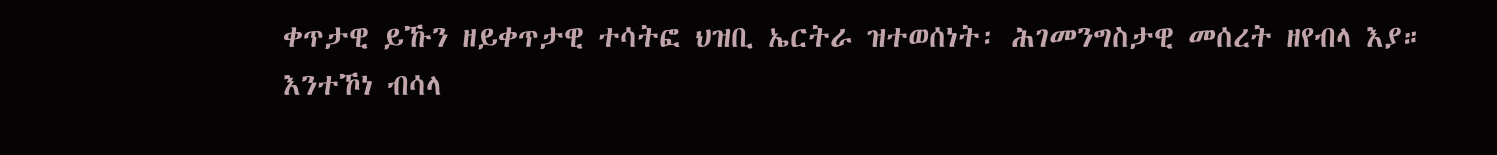ቀጥታዊ ይኹን ዘይቀጥታዊ ተሳትፎ ህዝቢ ኤርትራ ዝተወሰነት፡ ሕገመንግስታዊ መሰረት ዘየብላ እያ። እንተኾነ ብሳላ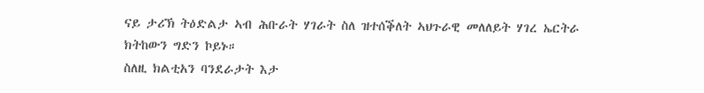ናይ ታሪኽ ትዕድልታ ኣብ ሕቡራት ሃገራት ስለ ዝተሰቕለት ኣህጉራዊ መለለይት ሃገረ ኤርትራ ክትከውን ግድን ኮይኑ።
ስለዚ ክልቲአን ባንደራታት እታ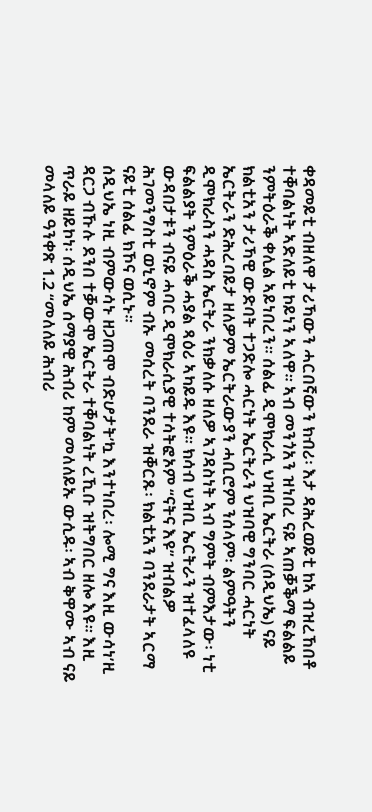ቀዳመይቲ ብዘለዋ ታሪኻውን ሓርበኛውን ክብሪ፡ እታ ዳሕረወይቲ ከኣ ብዝረኸበቶ ተቐባልነት ኣድለይቲ ኮይነን ኣለዋ። ኣብ መንጎአን ዝነበረ ናይ ኣጠቓቕማ ፍልልይ ንምትዕራቕ ቀሊል ኣይነበረን። ሰልፊ ዲሞክራሲ ህዝቢ ኤርትራ (ሰዲህኤ) ናይ ክልቲአን ታሪኻዊ ውድባት ተጋድሎ ሓርነት ኤርትራን ህዝባዊ ግንባር ሓርነት ኤርትራን ድሕረባይታ ዘለዎም ኤርትራውያን ሓቢሮም ንሰላም፡ ልምዓትን ዲሞክራስን ሓዳስ ኤርትራ ንክቃለሱ ዘለዎ ኣገዳስነት ኣብ ግምት ብምእታው፡ ነቲ ፍልልያት ንምዕራቕ ሓያል ጻዕሪ ኣካይዱ እዩ። ክሳብ ህዝቢ ኤርትራን ዝተፈላለዩ ውዳበታቱን ብናይ ሓባር ዲሞክራሲያዊ ተሳትፎኦም “ናትና እዩ” ዝብልዎ ሕገመንግስቲ ወኒኖም ብኡ መሰረት ባንደራ ዝቐርጹ፡ ክልቲአን ባንደራታት ኣርማ ናይቲ ሰልፊ ክኾና ወሲኑ።
ሰዲህኤ ነዚ ብምውሳኑ ዘጋጠሞ ብድሆታት’ኳ እንተነበረ፡ ሎሚ ግና እዚ ውሳነ’ዚ ዳርጋ ብኹሉ ደንበ ተቓውሞ ኤርትራ ተቐባልነት ረኺቡ ዝትግበር ዘሎ እዩ። እዚ ጥራይ ዘይኮነ፡ ሰዲህኤ ሰማያዊ ሕብሪ ከም መለለይኡ ውሲዱ፡ ኣብ ቅዋሙ ኣብ ናይ መላለይ ዓንቀጽ 1.2 “መለለይ ሕብሪ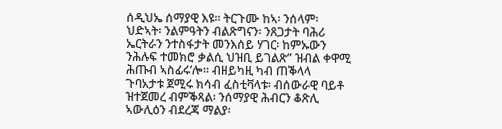ሰዲህኤ ሰማያዊ እዩ። ትርጉሙ ከኣ፡ ንሰላም፡ ህድኣት፡ ንልምዓትን ብልጽግናን፡ ንጸጋታት ባሕሪ ኤርትራን ንተስፋታት መንእሰይ ሃገር፡ ከምኡውን ንሕሉፍ ተመክሮ ቃልሲ ህዝቢ ይገልጽ” ዝብል ቀዋሚ ሕጡብ ኣስፊሩ’ሎ። ብዘይካዚ ካብ ጠቕላላ ጉባአታቱ ጀሚሩ ክሳብ ፈስቲቫላቱ፡ ብሰውራዊ ባይቶ ዝተጀመረ ብምቕጻል፡ ንሰማያዊ ሕብርን ቆጽሊ ኣውሊዕን ብደረጃ ማልያ፡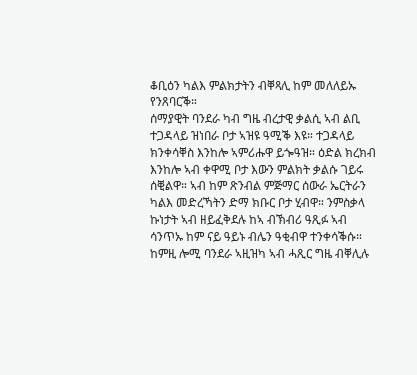ቆቢዕን ካልእ ምልክታትን ብቐጻሊ ከም መለለይኡ የንጸባርቕ።
ሰማያዊት ባንደራ ካብ ግዜ ብረታዊ ቃልሲ ኣብ ልቢ ተጋዳላይ ዝነበራ ቦታ ኣዝዩ ዓሚቕ እዩ። ተጋዳላይ ክንቀሳቐስ እንከሎ ኣምሪሑዋ ይጐዓዝ። ዕድል ክረክብ እንከሎ ኣብ ቀዋሚ ቦታ እውን ምልክት ቃልሱ ገይሩ ሰቒልዋ። ኣብ ከም ጽንብል ምጅማር ሰውራ ኤርትራን ካልእ መድረኻትን ድማ ክቡር ቦታ ሂብዋ። ንምስቃላ ኩነታት ኣብ ዘይፈቅደሉ ከኣ ብኽብሪ ዓጺፉ ኣብ ሳንጥኡ ከም ናይ ዓይኑ ብሌን ዓቂብዋ ተንቀሳቕሱ። ከምዚ ሎሚ ባንደራ ኣዚዝካ ኣብ ሓጺር ግዜ ብቐሊሉ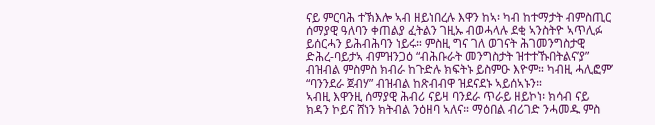ናይ ምርባሕ ተኽእሎ ኣብ ዘይነበረሉ እዋን ከኣ፡ ካብ ከተማታት ብምስጢር ሰማያዊ ዓለባን ቀጠልያ ፈትልን ገዚኡ ብወሓላሉ ደቂ ኣንስትዮ ኣጥሊፉ ይሰርሓን ይሕብሕባን ነይሩ። ምስዚ ግና ገለ ወገናት ሕገመንግስታዊ ድሕረ-ባይታኣ ብምዝንጋዕ “ብሕቡራት መንግስታት ዝተተኹበትልና’ያ” ብዝብል ምስምስ ክብራ ከጉድሉ ክፍትኑ ይስምዑ እዮም። ካብዚ ሓሊፎም’ “ባንንደራ ጀብሃ” ብዝብል ከጽብብዋ ዝደናደኑ ኣይሰኣኑን።
ኣብዚ እዋንዚ ሰማያዊ ሕብሪ ናይዛ ባንደራ ጥራይ ዘይኮነ፡ ክሳብ ናይ ክዳን ኮይና ሸነን ክትብል ንዕዘባ ኣለና። ማዕበል ብሪገድ ንሓመዱ ምስ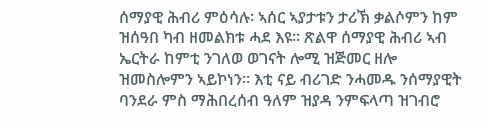ሰማያዊ ሕብሪ ምዕሳሉ፡ ኣሰር ኣያታቱን ታሪኽ ቃልሶምን ከም ዝሰዓበ ካብ ዘመልክቱ ሓደ እዩ። ጽልዋ ሰማያዊ ሕብሪ ኣብ ኤርትራ ከምቲ ንገለወ ወገናት ሎሚ ዝጅመር ዘሎ ዝመስሎምን ኣይኮነን። እቲ ናይ ብሪገድ ንሓመዱ ንሰማያዊት ባንደራ ምስ ማሕበረሰብ ዓለም ዝያዳ ንምፍላጣ ዝገብሮ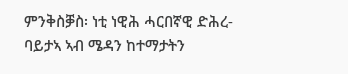ምንቅስቓስ፡ ነቲ ነዊሕ ሓርበኛዊ ድሕረ-ባይታኣ ኣብ ሜዳን ከተማታትን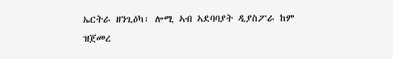ኤርትራ ዘንጊዕካ፡ ሎሚ ኣብ ኣደባባያት ዲያስፖራ ከም ዝጀመረ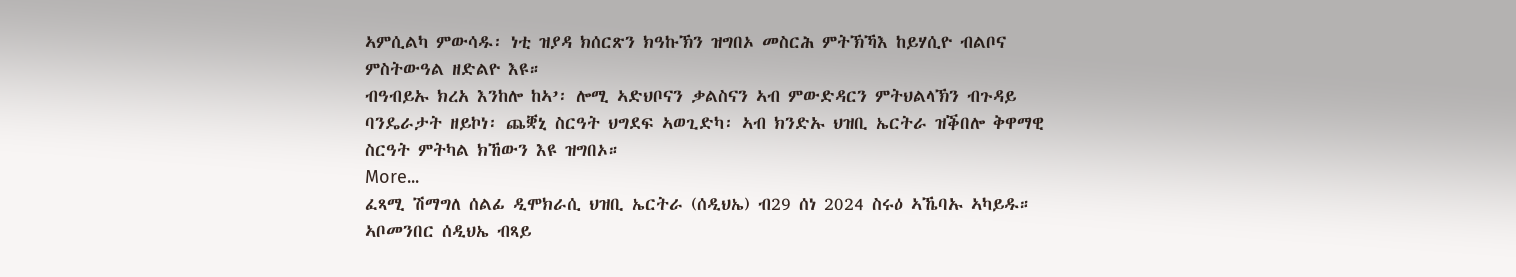ኣምሲልካ ምውሳዱ፡ ነቲ ዝያዳ ክሰርጽን ክዓኩኽን ዝግበኦ መስርሕ ምትኽኻእ ከይሃሲዮ ብልቦና ምስትውዓል ዘድልዮ እዩ።
ብዓብይኡ ክረአ እንከሎ ከኣ’፡ ሎሚ ኣድህቦናን ቃልስናን ኣብ ምውድዳርን ምትህልላኽን ብጉዳይ ባንዴራታት ዘይኮነ፡ ጨቛኒ ስርዓት ህግደፍ ኣወጊድካ፡ ኣብ ክንድኡ ህዝቢ ኤርትራ ዝቕበሎ ቅዋማዊ ስርዓት ምትካል ክኸውን እዩ ዝግበኦ።
More...
ፈጻሚ ሽማግለ ሰልፊ ዲሞክራሲ ህዝቢ ኤርትራ (ሰዲህኤ) ብ29 ሰነ 2024 ስሩዕ ኣኼባኡ ኣካይዱ። ኣቦመንበር ሰዲህኤ ብጻይ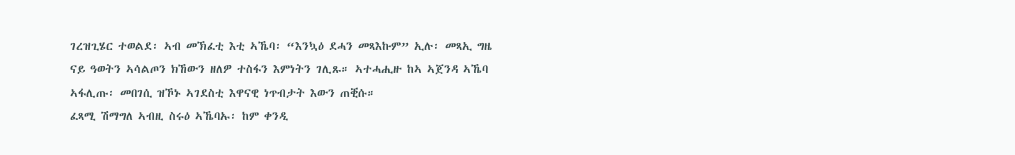ገረዝጊሄር ተወልደ፡ ኣብ መኽፈቲ እቲ ኣኼባ፡ “እንኳዕ ደሓን መጻእኩም” ኢሉ፡ መጻኢ ግዜ ናይ ዓወትን ኣሳልጦን ክኸውን ዘለዎ ተስፋን እምነትን ገሊጹ። ኣተሓሒዙ ከኣ ኣጀንዳ ኣኼባ ኣፋሊጡ፡ መበገሲ ዝኾኑ ኣገደስቲ እዋናዊ ነጥብታት እውን ጠቒሱ።
ፈጻሚ ሽማግለ ኣብዚ ስሩዕ ኣኼባኡ፡ ከም ቀንዲ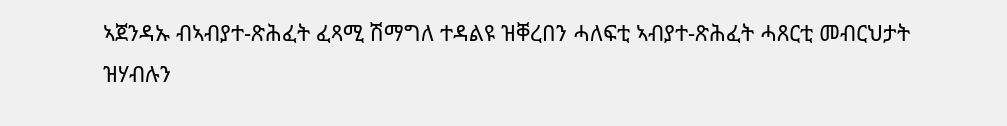ኣጀንዳኡ ብኣብያተ-ጽሕፈት ፈጻሚ ሽማግለ ተዳልዩ ዝቐረበን ሓለፍቲ ኣብያተ-ጽሕፈት ሓጸርቲ መብርህታት ዝሃብሉን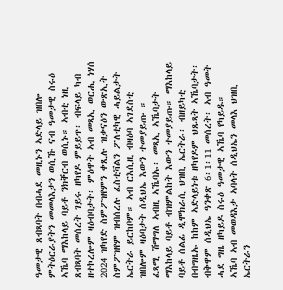ዓመታዊ ጸብጻባት በብሓደ መዚኑን ኣድላይ ዝበሎ ምትዕርራያትን መመላእታን ወሲኹ ናብ ዓመታዊ ስሩዕ ኣኼባ ማእከላይ ባይቶ ንክቐርብ ወሲኑ። ኣብቲ ነዚ ጸብጻባት መሰረት ገይሩ ዘካየዶ ምይይጥ፡ ብፍላይ ካብ ዘተኮረሎም ዛዕብባታት፡ ምዕዋት ኣብ መጻኢ ወርሒ ነሃሰ 2024 ዝካየድ ስምፖዝየምን ቀጺሉ ዝቃናዕን ውጽኢት ስምፖዝየም ዝብሰረሉ ፈስቲቫልን ፖለቲካዊ ሓይልታት ኤርትራ ይርከቦም። ኣብ ርእሲዚ ብዛዕባ ኣገደስቲ ዝበሎም ዛዕባታት ሰዲህኤ እውን ተመያይጡ ።
ፈጻሚ ሽማግለ ኣብዚ ኣኼባኡ፡ መጻኢ ኣኼባታት ማእከላይ ባይቶ ብዝምልከት እውን ተመያይጡ። ማእከላይ ባይቶ ሰልፊ ዲሞክራሲ ህዝቢ ኤርትራ፡ ብዘይካቲ በብግዜኡ ከከም ኣድላይነቱ ዘካየዶም ህጹጻት ኣኼባታት፡ ብቅዋም ሰዲህኤ ዓንቀጽ 6፡1፡11 መሰረት፡ ኣብ ዓመት ሓደ ግዜ ዘካይዶ ስሩዕ ዓመታዊ ኣኼባ የካይዱ።
ኣኼባ ኣብ መወዳእታ ኣባላት ሰዲህኤን መላእ ህዝቢ ኤርትራን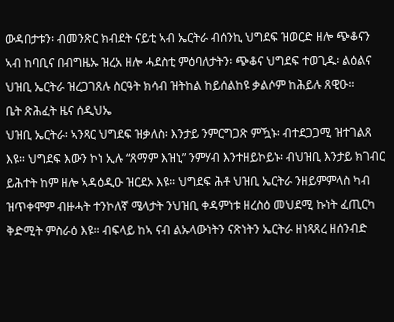ውዳበታቱን፡ ብመንጽር ክብደት ናይቲ ኣብ ኤርትራ ብሰንኪ ህግደፍ ዝወርድ ዘሎ ጭቆናን ኣብ ከባቢና በብግዜኡ ዝረአ ዘሎ ሓደስቲ ምዕባለታትን፡ ጭቆና ህግደፍ ተወጊዱ፡ ልዕልና ህዝቢ ኤርትራ ዝረጋገጸሉ ስርዓት ክሳብ ዝትከል ከይሰልከዩ ቃልሶም ከሕይሉ ጸዊዑ።
ቤት ጽሕፈት ዜና ሰዲህኤ
ህዝቢ ኤርትራ፡ ኣንጻር ህግደፍ ዝቃለስ፡ እንታይ ንምርግጋጽ ምዃኑ፡ ብተደጋጋሚ ዝተገልጸ እዩ። ህግደፍ እውን ኮነ ኢሉ “ጸማም እዝኒ” ንምሃብ እንተዘይኮይኑ፡ ብህዝቢ እንታይ ክገብር ይሕተት ከም ዘሎ ኣዳዕዲዑ ዝርደኦ እዩ። ህግደፍ ሕቶ ህዝቢ ኤርትራ ንዘይምምላስ ካብ ዝጥቀሞም ብዙሓት ተንኮለኛ ሜላታት ንህዝቢ ቀዳምነቱ ዘረስዕ መህደሚ ኩነት ፈጢርካ ቅድሚት ምስራዕ እዩ። ብፍላይ ከኣ ናብ ልኡላውነትን ናጽነትን ኤርትራ ዘነጻጸረ ዘሰንብድ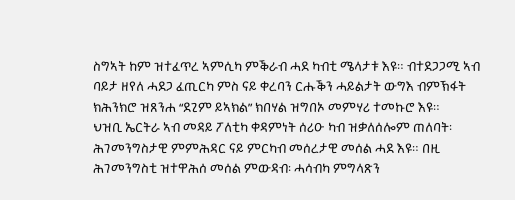ስግኣት ከም ዝተፈጥረ ኣምሲካ ምቕራብ ሓደ ካብቲ ሜላታቱ እዩ። ብተደጋጋሚ ኣብ ባይታ ዘየለ ሓደጋ ፈጢርካ ምስ ናይ ቀረባን ርሑቕን ሓይልታት ውግእ ብምኽፋት ክሕንክሮ ዝጸንሐ “ደጊም ይኣክል” ክበሃል ዝግበኦ መምሃሪ ተመኩሮ እዩ።
ህዝቢ ኤርትራ ኣብ መዳይ ፖለቲካ ቀዳምነት ሰሪዑ ካብ ዝቃለሰሎም ጠለባት፡ ሕገመንግስታዊ ምምሕዳር ናይ ምርካብ መሰረታዊ መሰል ሓደ እዩ። በዚ ሕገመንግስቲ ዝተዋሕሰ መሰል ምውዳብ፡ ሓሳብካ ምግላጽን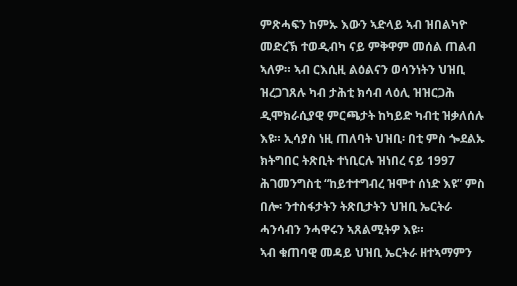ምጽሓፍን ከምኡ እውን ኣድላይ ኣብ ዝበልካዮ መድረኽ ተወዲብካ ናይ ምቅዋም መሰል ጠልብ ኣለዎ። ኣብ ርእሲዚ ልዕልናን ወሳንነትን ህዝቢ ዝረጋገጸሉ ካብ ታሕቲ ክሳብ ላዕሊ ዝዝርጋሕ ዲሞክራሲያዊ ምርጫታት ከካይድ ካብቲ ዝቃለሰሉ እዩ። ኢሳያስ ነዚ ጠለባት ህዝቢ፡ በቲ ምስ ጐደልኡ ክትግበር ትጽቢት ተነቢርሉ ዝነበረ ናይ 1997 ሕገመንግስቲ “ከይተተግብረ ዝሞተ ሰነድ እዩ” ምስ በሎ፡ ንተስፋታትን ትጽቢታትን ህዝቢ ኤርትራ ሓንሳብን ንሓዋሩን ኣጸልሚትዎ እዩ።
ኣብ ቁጠባዊ መዳይ ህዝቢ ኤርትራ ዘተኣማምን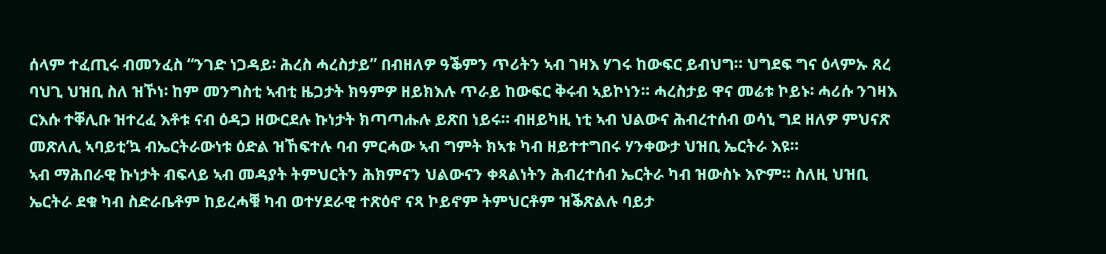ሰላም ተፈጢሩ ብመንፈስ “ንገድ ነጋዳይ፡ ሕረስ ሓረስታይ” በብዘለዎ ዓቕምን ጥሪትን ኣብ ገዛእ ሃገሩ ከውፍር ይብህግ። ህግደፍ ግና ዕላምኡ ጸረ ባህጊ ህዝቢ ስለ ዝኾነ፡ ከም መንግስቲ ኣብቲ ዜጋታት ክዓምዎ ዘይክእሉ ጥራይ ከውፍር ቅሩብ ኣይኮነን። ሓረስታይ ዋና መሬቱ ኮይኑ፡ ሓሪሱ ንገዛእ ርእሱ ተቐሊቡ ዝተረፈ እቶቱ ናብ ዕዳጋ ዘውርደሉ ኩነታት ክጣጣሑሉ ይጽበ ነይሩ። ብዘይካዚ ነቲ ኣብ ህልውና ሕብረተሰብ ወሳኒ ግደ ዘለዎ ምህናጽ መጽለሊ ኣባይቲ’ኳ ብኤርትራውነቱ ዕድል ዝኸፍተሉ ባብ ምርሓው ኣብ ግምት ክኣቱ ካብ ዘይተተግበሩ ሃንቀውታ ህዝቢ ኤርትራ እዩ።
ኣብ ማሕበራዊ ኩነታት ብፍላይ ኣብ መዳያት ትምህርትን ሕክምናን ህልውናን ቀጻልነትን ሕብረተሰብ ኤርትራ ካብ ዝውስኑ እዮም። ስለዚ ህዝቢ ኤርትራ ደቁ ካብ ስድራቤቶም ከይረሓቑ ካብ ወተሃደራዊ ተጽዕኖ ናጻ ኮይኖም ትምህርቶም ዝቕጽልሉ ባይታ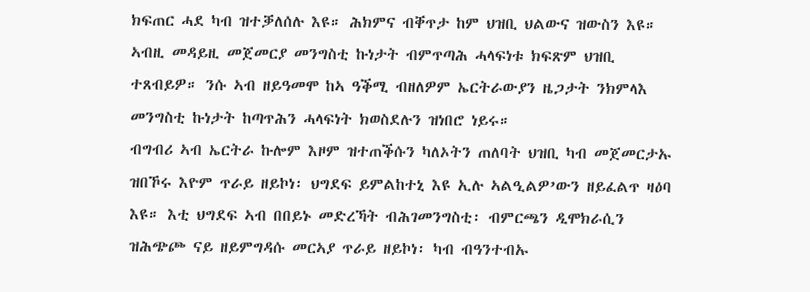ክፍጠር ሓደ ካብ ዝተቓለሰሉ እዩ። ሕክምና ብቐጥታ ከም ህዝቢ ህልውና ዝውስን እዩ። ኣብዚ መዳይዚ መጀመርያ መንግስቲ ኩነታት ብምጥጣሕ ሓላፍነቱ ክፍጽም ህዝቢ ተጸብይዎ። ንሱ ኣብ ዘይዓመሞ ከኣ ዓቕሚ ብዘለዎም ኤርትራውያን ዜጋታት ንክምላእ መንግስቲ ኩነታት ከጣጥሕን ሓላፍነት ክወስደሉን ዝነበሮ ነይሩ።
ብግብሪ ኣብ ኤርትራ ኩሎም እዞም ዝተጠቕሱን ካለኦትን ጠለባት ህዝቢ ካብ መጀመርታኡ ዝበኾሩ እዮም ጥራይ ዘይኮነ፡ ህግደፍ ይምልከተኒ እዩ ኢሉ ኣልዒልዎ’ውን ዘይፈልጥ ዛዕባ እዩ። እቲ ህግደፍ ኣብ በበይኑ መድረኻት ብሕገመንግስቲ፡ ብምርጫን ዲሞክራሲን ዝሕጭጮ ናይ ዘይምግዳሱ መርኣያ ጥራይ ዘይኮነ፡ ካብ ብዓንተብኡ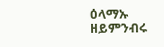ዕላማኡ ዘይምንብሩ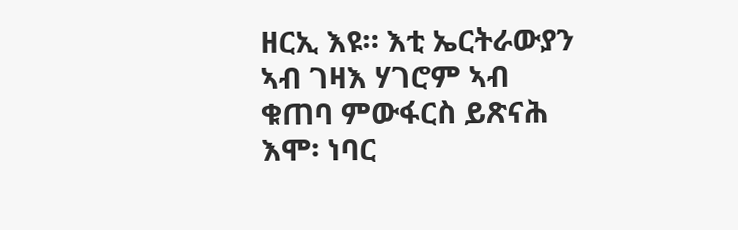ዘርኢ እዩ። እቲ ኤርትራውያን ኣብ ገዛእ ሃገሮም ኣብ ቁጠባ ምውፋርስ ይጽናሕ እሞ፡ ነባር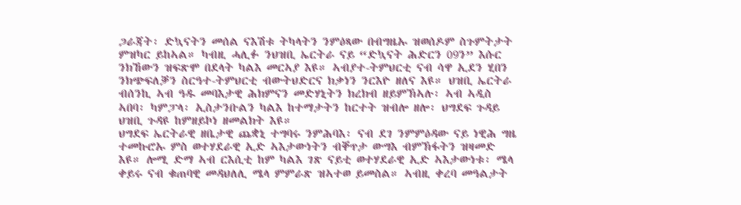ጋራጃት፡ ድኳናትን መሰል ናእሽቱ ትካላትን ንምዕጻው በብግዜኡ ዝወሰዶም ስጉምትታት ምዝካር ይከኣል። ካብዚ ሓሊፉ ንህዝቢ ኤርትራ ናይ “ድኳናት ሕድርን 09ን” እሱር ንክኸውን ዝፍጽሞ በደላት ካልእ መርኣያ እዩ። ኣብያተ-ትምህርቲ ናብ ሳዋ ኢደን ሂበን ንክጭፍለቓን ስርዓተ-ትምህርቲ ብውትህድርና ክቃነን ንርእዮ ዘለና እዩ። ህዝቢ ኤርትራ ብሰንኪ ኣብ ዓዱ መባእታዊ ሕክምናን መድሃኒትን ክረክብ ዘይምኽኣሉ፡ ኣብ ኣዲስ ኣበባ፡ ካምፓላ፡ ኢስታንቡልን ካልእ ከተማታትን ከርተት ዝብሎ ዘሎ፡ ህግደፍ ጉዳይ ህዝቢ ጉዳዩ ከምዘይኮነ ዘመልክት እዩ።
ህግደፍ ኤርትራዊ ዘቤታዊ ጨቋኒ ተግባሩ ንምሕባእ፡ ናብ ደገ ንምምዕዳው ናይ ነዊሕ ግዜ ተመኩሮኡ ምስ ወተሃደራዊ ኢድ ኣእታውነትን ብቐጥታ ውግእ ብምኽፋትን ዝዛመድ እዩ። ሎሚ ድማ ኣብ ርእሲቲ ከም ካልእ ገጽ ናይቲ ወተሃደራዊ ኢድ ኣእታውነቱ፡ ሜላ ቀይሩ ናብ ቁጠባዊ መዳህለሊ ሜላ ምምራጽ ዝኣተወ ይመስል። ኣብዚ ቀረባ መዓልታት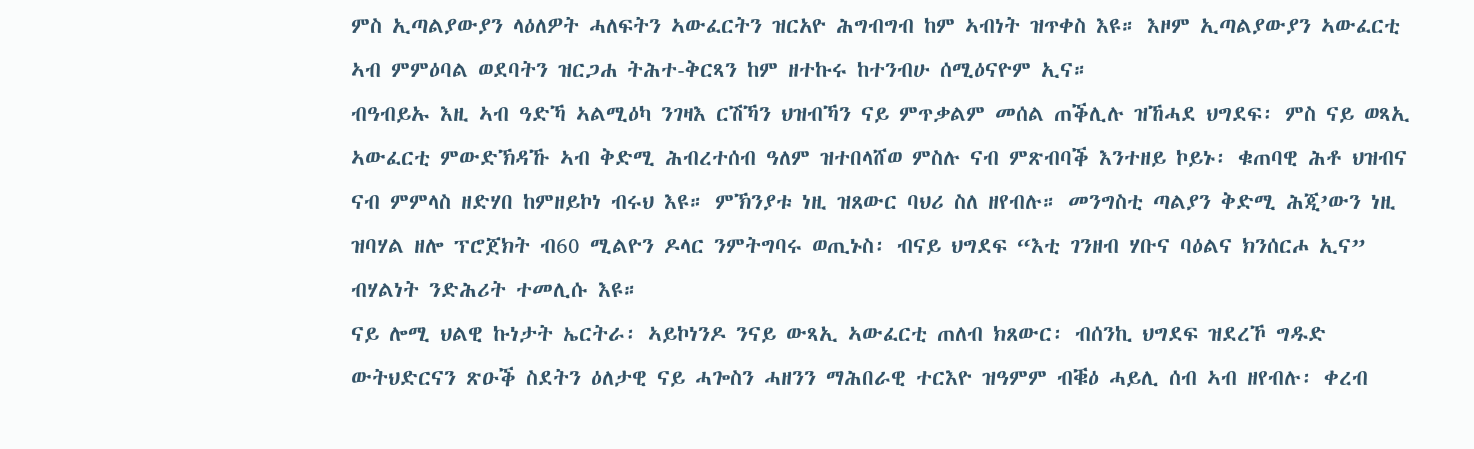ምስ ኢጣልያውያን ላዕለዎት ሓለፍትን ኣውፈርትን ዝርአዮ ሕግብግብ ከም ኣብነት ዝጥቀስ እዩ። እዞም ኢጣልያውያን ኣውፈርቲ ኣብ ምምዕባል ወደባትን ዝርጋሐ ትሕተ-ቅርጻን ከም ዘተኩሩ ከተንብሁ ሰሚዕናዮም ኢና።
ብዓብይኡ እዚ ኣብ ዓድኻ ኣልሚዕካ ንገዛእ ርሽኻን ህዝብኻን ናይ ምጥቃልም መሰል ጠቕሊሉ ዝኸሓደ ህግደፍ፡ ምስ ናይ ወጻኢ ኣውፈርቲ ምውድኽዳኹ ኣብ ቅድሚ ሕብረተሰብ ዓለም ዝተበላሸወ ምስሉ ናብ ምጽብባቕ እንተዘይ ኮይኑ፡ ቁጠባዊ ሕቶ ህዝብና ናብ ምምላስ ዘድሃበ ከምዘይኮነ ብሩህ እዩ። ምኽንያቱ ነዚ ዝጸውር ባህሪ ስለ ዘየብሉ። መንግስቲ ጣልያን ቅድሚ ሕጂ’ውን ነዚ ዝባሃል ዘሎ ፕሮጀክት ብ60 ሚልዮን ዶላር ንምትግባሩ ወጢኑስ፡ ብናይ ህግደፍ “እቲ ገንዘብ ሃቡና ባዕልና ክንሰርሖ ኢና” ብሃልነት ንድሕሪት ተመሊሱ እዩ።
ናይ ሎሚ ህልዊ ኩነታት ኤርትራ፡ ኣይኮነንዶ ንናይ ውጻኢ ኣውፈርቲ ጠለብ ክጸውር፡ ብሰንኪ ህግደፍ ዝደረኾ ግዱድ ውትህድርናን ጽዑቕ ስደትን ዕለታዊ ናይ ሓጐስን ሓዘንን ማሕበራዊ ተርእዮ ዝዓምም ብቑዕ ሓይሊ ሰብ ኣብ ዘየብሉ፡ ቀረብ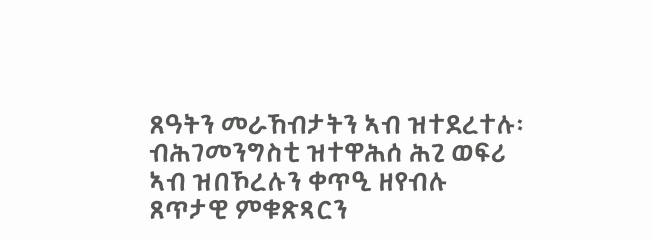ጸዓትን መራኸብታትን ኣብ ዝተደረተሉ፡ ብሕገመንግስቲ ዝተዋሕሰ ሕጊ ወፍሪ ኣብ ዝበኾረሉን ቀጥዒ ዘየብሉ ጸጥታዊ ምቁጽጻርን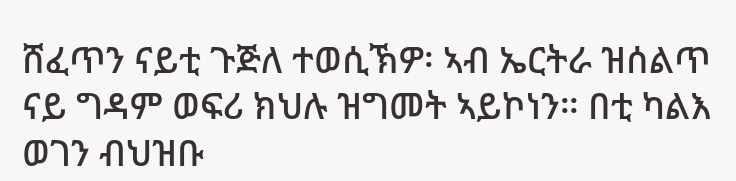ሸፈጥን ናይቲ ጉጅለ ተወሲኽዎ፡ ኣብ ኤርትራ ዝሰልጥ ናይ ግዳም ወፍሪ ክህሉ ዝግመት ኣይኮነን። በቲ ካልእ ወገን ብህዝቡ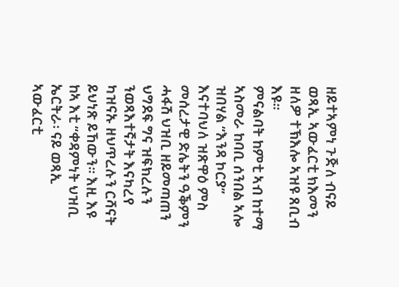ዘይተኣምነ ጉጅለ ብናይ ወጻኢ ኣውፈርቲ ክእመን ዘለዎ ተኽእሎ ኣዝዩ ጸቢብ እዩ።
ምናልባት ከምቲ ኣብ ከተማ ኣስመራ ከባቢ ሰንበል ኣሎ ዝበሃል “እንዳ ኮርያ” እናተባህለ ዝጽዋዕ ምስ መሰረታዊ ድሌትን ዓቕምን ሓፋሽ ህዝቢ ዘይመጣጠን ህግደፍ ግና ዝፍክረሉን ንወጻእተኛታት እናካረየ ካዝናኡ ዘህጥረሉን ርሻናት ይህነጽ ይኸውን። እዚ እዩ ከኣ እቲ “ቀዳምነት ህዝቢ ኤርትራ፡ ናይ ወጻኢ ኣውፈርቲ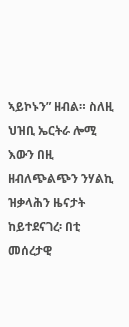ኣይኮኑን” ዘብል። ስለዚ ህዝቢ ኤርትራ ሎሚ እውን በዚ ዘብለጭልጭን ንሃልኪ ዝቃላሕን ዜናታት ከይተደናገረ፡ በቲ መሰረታዊ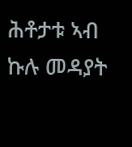ሕቶታቱ ኣብ ኩሉ መዳያት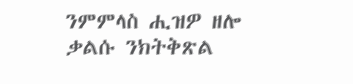ንምምላስ ሒዝዎ ዘሎ ቃልሱ ንክትቅጽል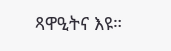ጻዋዒትና እዩ።